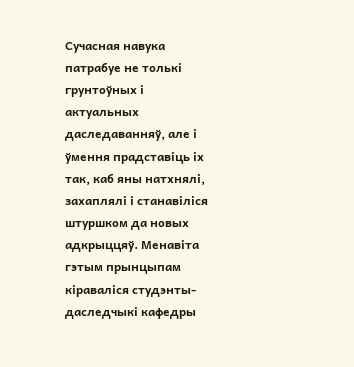Сучасная навука патрабуе не толькі грунтоўных і актуальных даследаванняў, але і ўмення прадставіць іх так, каб яны натхнялі, захаплялі і станавіліся штуршком да новых адкрыццяў. Менавіта гэтым прынцыпам кіраваліся студэнты-даследчыкі кафедры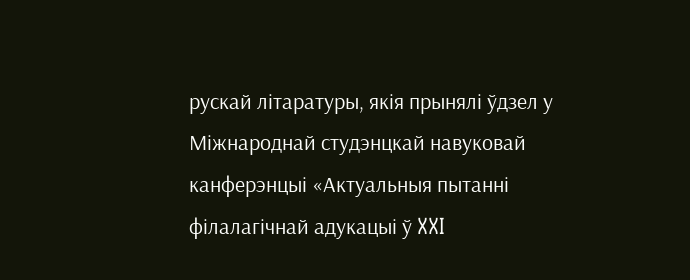рускай літаратуры, якія прынялі ўдзел у Міжнароднай студэнцкай навуковай канферэнцыі «Актуальныя пытанні філалагічнай адукацыі ў XXI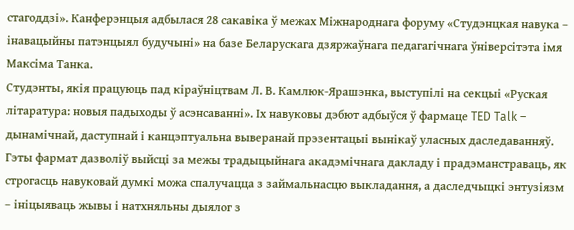стагоддзі». Канферэнцыя адбылася 28 сакавіка ў межах Міжнароднага форуму «Студэнцкая навука – інавацыйны патэнцыял будучыні» на базе Беларускага дзяржаўнага педагагічнага ўніверсітэта імя Максіма Танка.
Студэнты, якія працуюць пад кіраўніцтвам Л. В. Камлюк-Ярашэнка, выступілі на секцыі «Руская літаратура: новыя падыходы ў асэнсаванні». Іх навуковы дэбют адбыўся ў фармаце TED Talk – дынамічнай, даступнай і канцэптуальна выверанай прэзентацыі вынікаў уласных даследаванняў. Гэты фармат дазволіў выйсці за межы традыцыйнага акадэмічнага дакладу і прадэманстраваць, як строгасць навуковай думкі можа спалучацца з займальнасцю выкладання, а даследчыцкі энтузіязм – ініцыяваць жывы і натхняльны дыялог з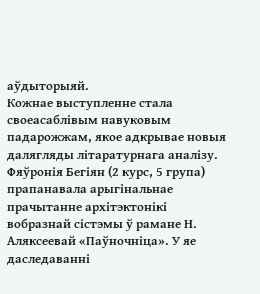аўдыторыяй.
Кожнае выступленне стала своеасаблівым навуковым падарожжам, якое адкрывае новыя далягляды літаратурнага аналізу.
Фяўронія Бегіян (2 курс, 5 група) прапанавала арыгінальнае прачытанне архітэктонікі вобразнай сістэмы ў рамане Н. Аляксеевай «Паўночніца». У яе даследаванні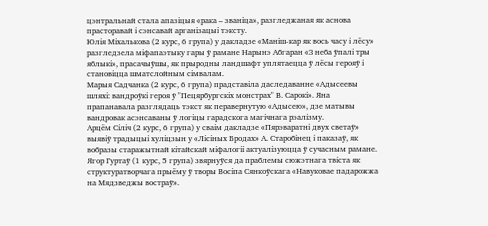цэнтральнай стала апазіцыя «рака – званіца», разгледжаная як аснова прасторавай і сэнсавай арганізацыі тэксту.
Юлія Міхалькова (2 курс, 6 група) у дакладзе «Маніш-кар як вось часу і лёсу» разгледзела міфапаэтыку гары ў рамане Нарынэ Абгаран «З неба ўпалі тры яблыкі», прасачыўшы, як прыродны ландшафт уплятаецца ў лёсы герояў і становіцца шматслойным сімвалам.
Марыя Садчанка (2 курс, 6 група) прадставіла даследаванне «Адысеевы шляхі: вандроўкі героя ў "Пецярбургскіх монстрах" В. Сарокі». Яна прапанавала разглядаць тэкст як перавернутую «Адысею», дзе матывы вандровак асэнсаваны ў логіцы гарадскога магічнага рэалізму.
Арцём Сіліч (2 курс, 6 група) у сваім дакладзе «Пярэваратні двух светаў» выявіў традыцыі хуліцзын у «Лісіных Бродах» А. Старобінец і паказаў, як вобразы старажытнай кітайскай міфалогіі актуалізуюцца ў сучасным рамане.
Ягор Гуртаў (1 курс, 5 група) звярнуўся да праблемы сюжэтнага твіста як структуратворчага прыёму ў творы Восіпа Сянкоўскага «Навуковае падарожжа на Мядзведжы востраў».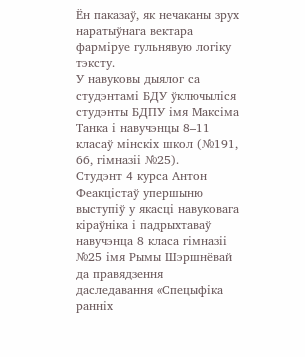Ён паказаў, як нечаканы зрух наратыўнага вектара фарміруе гульнявую логіку тэксту.
У навуковы дыялог са студэнтамі БДУ ўключыліся студэнты БДПУ імя Максіма Танка і навучэнцы 8–11 класаў мінскіх школ (№191, 66, гімназіі №25).
Студэнт 4 курса Антон Феакцістаў упершыню выступіў у якасці навуковага кіраўніка і падрыхтаваў навучэнца 8 класа гімназіі №25 імя Рымы Шэршнёвай да правядзення даследавання «Спецыфіка ранніх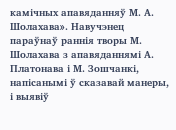камічных апавяданняў М. А. Шолахава». Навучэнец параўнаў раннія творы М. Шолахава з апавяданнямі А. Платонава і М. Зошчанкі, напісанымі ў сказавай манеры, і выявіў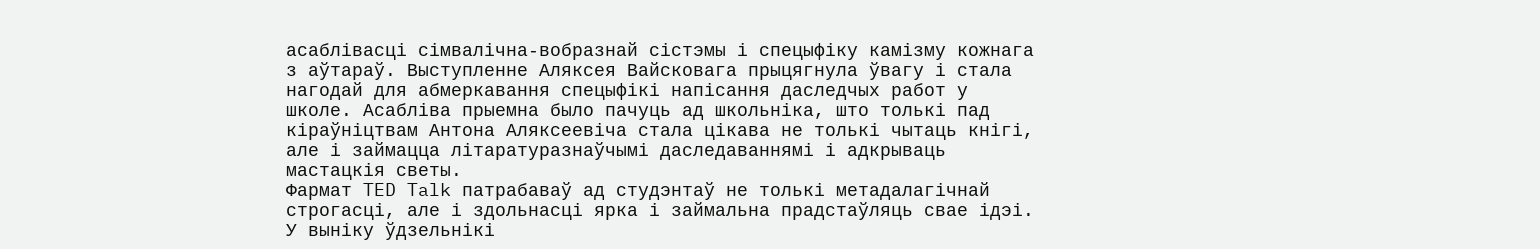асаблівасці сімвалічна-вобразнай сістэмы і спецыфіку камізму кожнага з аўтараў. Выступленне Аляксея Вайсковага прыцягнула ўвагу і стала нагодай для абмеркавання спецыфікі напісання даследчых работ у школе. Асабліва прыемна было пачуць ад школьніка, што толькі пад кіраўніцтвам Антона Аляксеевіча стала цікава не толькі чытаць кнігі, але і займацца літаратуразнаўчымі даследаваннямі і адкрываць мастацкія светы.
Фармат TED Talk патрабаваў ад студэнтаў не толькі метадалагічнай строгасці, але і здольнасці ярка і займальна прадстаўляць свае ідэі. У выніку ўдзельнікі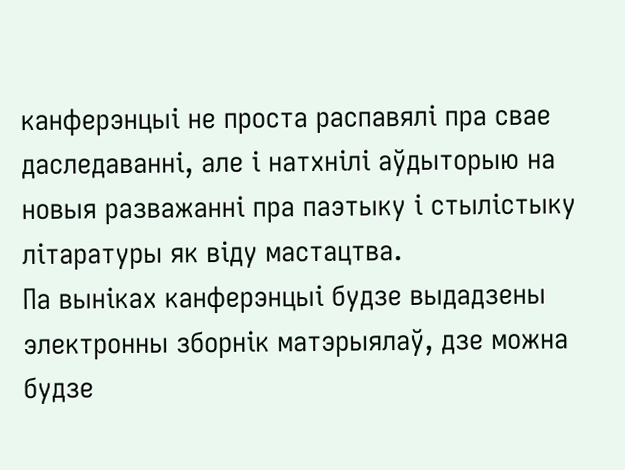канферэнцыі не проста распавялі пра свае даследаванні, але і натхнілі аўдыторыю на новыя разважанні пра паэтыку і стылістыку літаратуры як віду мастацтва.
Па выніках канферэнцыі будзе выдадзены электронны зборнік матэрыялаў, дзе можна будзе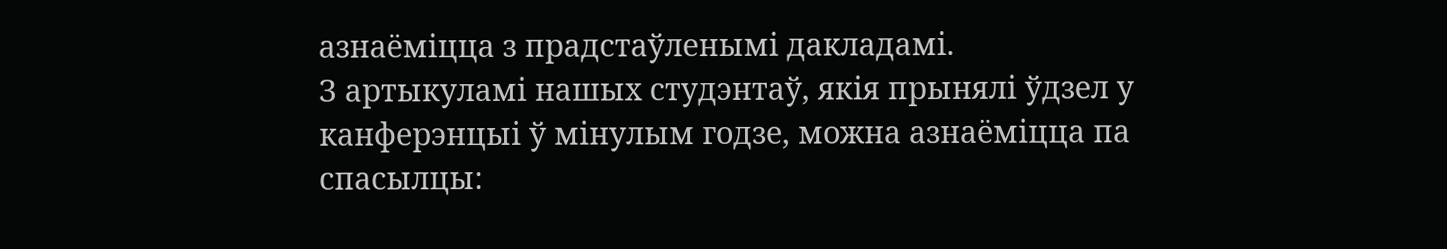азнаёміцца з прадстаўленымі дакладамі.
З артыкуламі нашых студэнтаў, якія прынялі ўдзел у канферэнцыі ў мінулым годзе, можна азнаёміцца па спасылцы: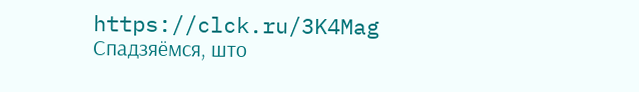https://clck.ru/3K4Mag
Спадзяёмся, што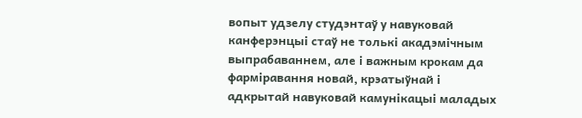вопыт удзелу студэнтаў у навуковай канферэнцыі стаў не толькі акадэмічным выпрабаваннем, але і важным крокам да фарміравання новай, крэатыўнай і адкрытай навуковай камунікацыі маладых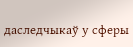даследчыкаў у сферы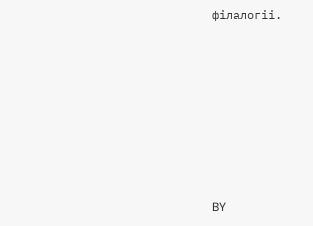філалогіі.







BY